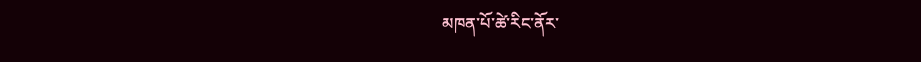མཁན་པོ་ཚེ་རིང་ནོར་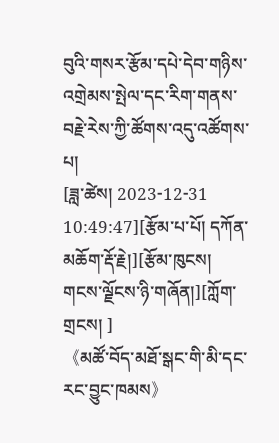བུའི་གསར་རྩོམ་དཔེ་དེབ་གཉིས་འགྲེམས་སྤེལ་དང་རིག་གནས་བརྗེ་རེས་ཀྱི་ཚོགས་འདུ་འཚོགས་པ།
[ཟླ་ཚེས། 2023-12-31 10:49:47][རྩོམ་པ་པོ། དཀོན་མཆོག་རྡོ་རྗེ།][རྩོམ་ཁུངས། གངས་ལྗོངས་ཉི་གཞོན།][ཀློག་གྲངས། ]
《མཚོ་བོད་མཐོ་སྒང་གི་མི་དང་རང་བྱུང་ཁམས》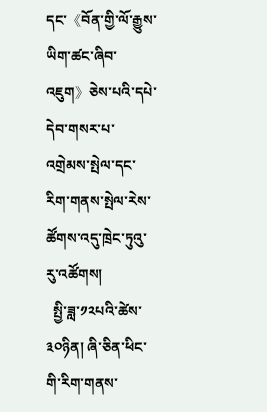དང་《བོན་གྱི་ལོ་རྒྱུས་ཡིག་ཚང་ཞིབ་འཇུག》ཅེས་པའི་དཔེ་དེབ་གསར་པ་འགྲེམས་སྤེལ་དང་རིག་གནས་སྤེལ་རེས་ཚོགས་འདུ་ཁྲེང་ཏུའུ་རུ་འཚོགས།
  སྤྱི་ཟླ་༡༢པའི་ཚེས་༣༠ཉིན། ཞི་ཅིན་ཕིང་གི་རིག་གནས་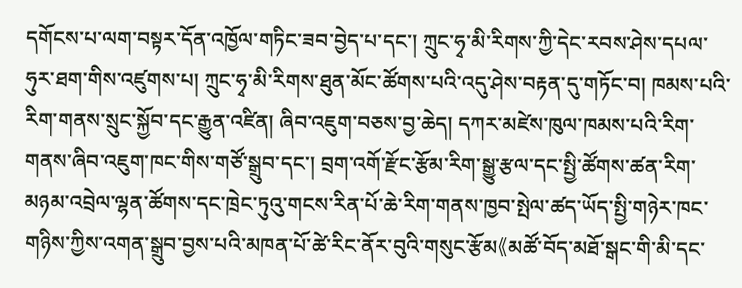དགོངས་པ་ལག་བསྟར་དོན་འཁྱོལ་གཏིང་ཟབ་བྱེད་པ་དང་། ཀྲུང་ཧྭ་མི་རིགས་ཀྱི་དེང་རབས་ཤེས་དཔལ་ཧུར་ཐག་གིས་འཛུགས་པ། ཀྲུང་ཧྭ་མི་རིགས་ཐུན་མོང་ཚོགས་པའི་འདུ་ཤེས་བརྟན་དུ་གཏོང་བ། ཁམས་པའི་རིག་གནས་སྲུང་སྐྱོབ་དང་རྒྱུན་འཛིན། ཞིབ་འཇུག་བཅས་བྱ་ཆེད། དཀར་མཛེས་ཁུལ་ཁམས་པའི་རིག་གནས་ཞིབ་འཇུག་ཁང་གིས་གཙོ་སྒྲུབ་དང་། བྲག་འགོ་རྫོང་རྩོམ་རིག་སྒྱུ་རྩལ་དང་སྤྱི་ཚོགས་ཚན་རིག་མཉམ་འབྲེལ་ལྷན་ཚོགས་དང་ཁྲེང་ཏུའུ་གངས་རིན་པོ་ཆེ་རིག་གནས་ཁྱབ་སྤེལ་ཚད་ཡོད་སྤྱི་གཉེར་ཁང་གཉིས་ཀྱིས་འགན་སྒྲུབ་བྱས་པའི་མཁན་པོ་ཚེ་རིང་ནོར་བུའི་གསུང་རྩོམ《མཚོ་བོད་མཐོ་སྒང་གི་མི་དང་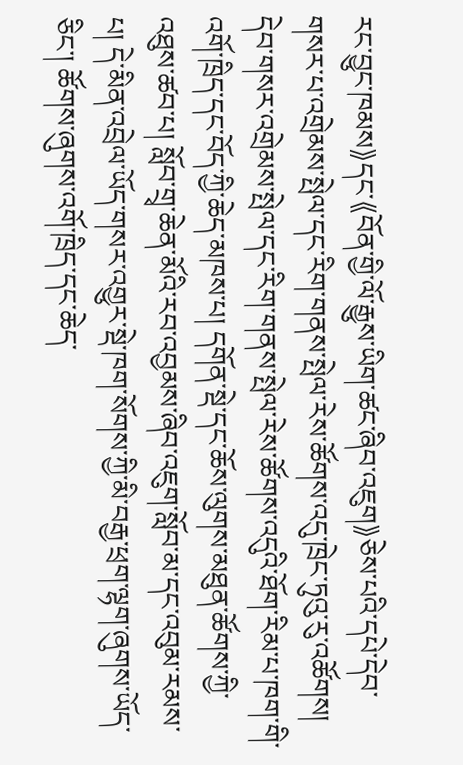རང་བྱུང་ཁམས》དང་《བོན་གྱི་ལོ་རྒྱུས་ཡིག་ཚང་ཞིབ་འཇུག》ཅེས་པའི་དཔེ་དེབ་གསར་པ་འགྲེམས་སྤེལ་དང་རིག་གནས་སྤེལ་རེས་ཚོགས་འདུ་ཁྲེང་ཏུའུ་རུ་འཚོགས། དེབ་གསར་འགྲེམས་སྤེལ་དང་རིག་གནས་སྤེལ་རེས་ཚོགས་འདུའི་ཐོག་རིམ་པ་ཁག་གི་འགོ་ཁྲིད་དང་བོད་ཀྱི་ཆེད་མཁས་པ། དགོན་སྡེ་དང་ཆོས་ལུགས་མཐུན་ཚོགས་ཀྱི་འཐུས་ཚབ་པ། སློབ་གྲྭ་ཆེན་མོའི་རབ་འབྱམས་ཞིབ་འཇུག་སློབ་མ་དང་འབུམ་རམས་པ། དེ་མིན་འབྲེལ་ཡོད་གསར་འགྱུར་སྡེ་ཁག་སོགས་ཀྱི་མི་བརྒྱ་ཕྲག་ལྷག་ཞུགས་ཡོད་ཅིང་། ཚོགས་ཞུགས་འགོ་ཁྲིད་དང་ཆེད་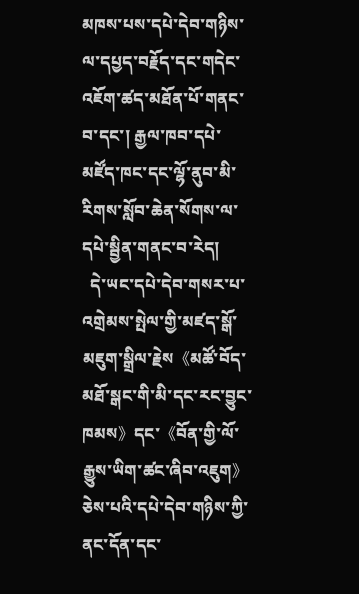མཁས་པས་དཔེ་དེབ་གཉིས་ལ་དཔྱད་བརྗོད་དང་གདེང་འཇོག་ཚད་མཐོན་པོ་གནང་བ་དང་། རྒྱལ་ཁབ་དཔེ་མཛོད་ཁང་དང་ལྷོ་ནུབ་མི་རིགས་སློབ་ཆེན་སོགས་ལ་དཔེ་སྦྱིན་གནང་བ་རེད།
  དེ་ཡང་དཔེ་དེབ་གསར་པ་འགྲེམས་སྤེལ་གྱི་མཛད་སྒོ་མཇུག་སྒྲིལ་རྗེས《མཚོ་བོད་མཐོ་སྒང་གི་མི་དང་རང་བྱུང་ཁམས》དང་《བོན་གྱི་ལོ་རྒྱུས་ཡིག་ཚང་ཞིབ་འཇུག》ཅེས་པའི་དཔེ་དེབ་གཉིས་ཀྱི་ནང་དོན་དང་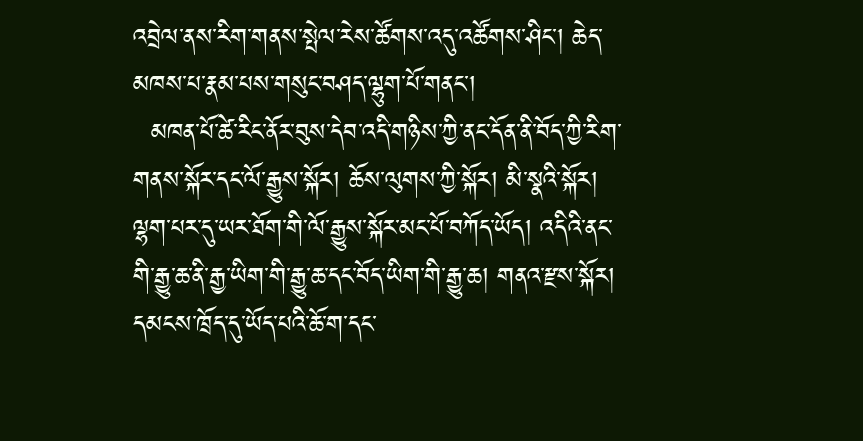འབྲེལ་ནས་རིག་གནས་སྤེལ་རེས་ཚོགས་འདུ་འཚོགས་ཤིང་། ཆེད་མཁས་པ་རྣམ་པས་གསུང་བཤད་ལྷུག་པོ་གནང་།
  མཁན་པོ་ཚེ་རིང་ནོར་བུས་དེབ་འདི་གཉིས་ཀྱི་ནང་དོན་ནི་བོད་ཀྱི་རིག་གནས་སྐོར་དང་ལོ་རྒྱུས་སྐོར། ཆོས་ལུགས་ཀྱི་སྐོར། མི་སྣའི་སྐོར། ལྷག་པར་དུ་ཡར་ཐོག་གི་ལོ་རྒྱུས་སྐོར་མང་པོ་བཀོད་ཡོད། འདིའི་ནང་གི་རྒྱུ་ཆ་ནི་རྒྱ་ཡིག་གི་རྒྱུ་ཆ་དང་བོད་ཡིག་གི་རྒྱུ་ཆ། གནའ་རྫས་སྐོར། དམངས་ཁྲོད་དུ་ཡོད་པའི་ཆོ་ག་དང་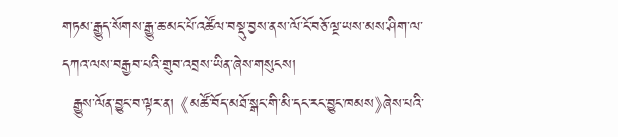གཏམ་རྒྱུད་སོགས་རྒྱུ་ཆ་མང་པོ་འཚོལ་བསྡུ་བྱས་ནས་ལོ་ངོ་བཅོ་ལྔ་ཡས་མས་ཤིག་ལ་དཀའ་ལས་བརྒྱབ་པའི་གྲུབ་འབྲས་ཡིན་ཞེས་གསུངས།
  རྒྱུས་ལོན་བྱུང་བ་ལྟར་ན། 《མཚོ་བོད་མཐོ་སྒང་གི་མི་དང་རང་བྱུང་ཁམས》ཞེས་པའི་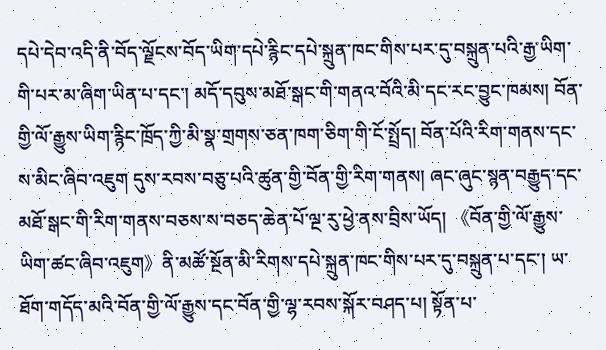དཔེ་དེབ་འདི་ནི་བོད་ལྗོངས་བོད་ཡིག་དཔེ་རྙིང་དཔེ་སྐྲུན་ཁང་གིས་པར་དུ་བསྐྲུན་པའི་རྒྱ་ཡིག་གི་པར་མ་ཞིག་ཡིན་པ་དང་། མདོ་དབུས་མཐོ་སྒང་གི་གནའ་བོའི་མི་དང་རང་བྱུང་ཁམས། བོན་གྱི་ལོ་རྒྱུས་ཡིག་རྙིང་ཁྲོད་ཀྱི་མི་སྣ་གྲགས་ཅན་ཁག་ཅིག་གི་ངོ་སྤྲོད། བོན་པོའི་རིག་གནས་དང་ས་མིང་ཞིབ་འཇུག དུས་རབས་བཅུ་པའི་ཚུན་གྱི་བོན་གྱི་རིག་གནས། ཞང་ཞུང་སྙན་བརྒྱུད་དང་མཐོ་སྒང་གི་རིག་གནས་བཅས་ས་བཅད་ཆེན་པོ་ལྔ་རུ་ཕྱེ་ནས་བྲིས་ཡོད། 《བོན་གྱི་ལོ་རྒྱུས་ཡིག་ཚང་ཞིབ་འཇུག》ནི་མཚོ་སྔོན་མི་རིགས་དཔེ་སྐྲུན་ཁང་གིས་པར་དུ་བསྐྲུན་པ་དང་། ཡ་ཐོག་གདོད་མའི་བོན་གྱི་ལོ་རྒྱུས་དང་བོན་གྱི་ལྷ་རབས་སྐོར་བཤད་པ། སྟོན་པ་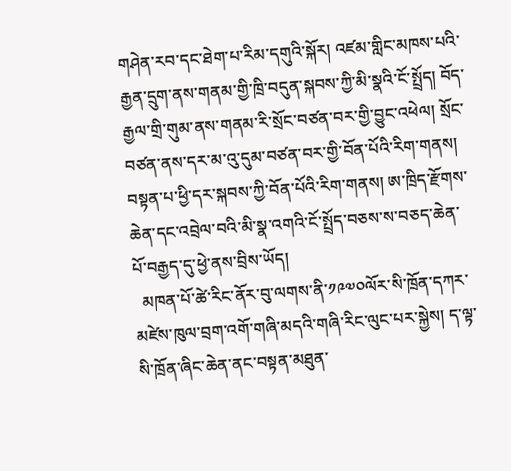གཤེན་རབ་དང་ཐེག་པ་རིམ་དགུའི་སྐོར། འཛམ་གླིང་མཁས་པའི་རྒྱན་དྲུག་ནས་གནམ་གྱི་ཁྲི་བདུན་སྐབས་ཀྱི་མི་སྣའི་ངོ་སྤྲོད། བོད་རྒྱལ་གྲི་གུམ་ནས་གནམ་རི་སྲོང་བཙན་བར་གྱི་བྱུང་འཕེལ། སྲོང་བཙན་ནས་དར་མ་འུ་དུམ་བཙན་བར་གྱི་བོན་པོའི་རིག་གནས། བསྟན་པ་ཕྱི་དར་སྐབས་ཀྱི་བོན་པོའི་རིག་གནས། ཨ་ཁྲིད་རྫོགས་ཆེན་དང་འབྲེལ་བའི་མི་སྣ་འགའི་ངོ་སྤྲོད་བཅས་ས་བཅད་ཆེན་པོ་བརྒྱད་དུ་ཕྱེ་ནས་བྲིས་ཡོད།
  མཁན་པོ་ཚེ་རིང་ནོར་བུ་ལགས་ནི་༡༩༧༠ལོར་སི་ཁྲོན་དཀར་མཛེས་ཁུལ་བྲག་འགོ་གཞི་མདའི་གཞི་རིང་ལུང་པར་སྐྱེས། ད་ལྟ་སི་ཁྲོན་ཞིང་ཆེན་ནང་བསྟན་མཐུན་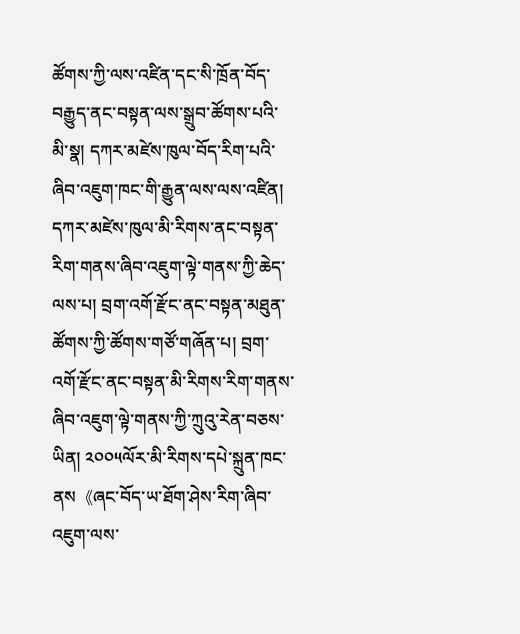ཚོགས་ཀྱི་ལས་འཛིན་དང་སི་ཁྲོན་བོད་བརྒྱུད་ནང་བསྟན་ལས་སྒྲུབ་ཚོགས་པའི་མི་སྣ། དཀར་མཛེས་ཁུལ་བོད་རིག་པའི་ཞིབ་འཇུག་ཁང་གི་རྒྱུན་ལས་ལས་འཛིན། དཀར་མཛེས་ཁུལ་མི་རིགས་ནང་བསྟན་རིག་གནས་ཞིབ་འཇུག་ལྟེ་གནས་ཀྱི་ཆེད་ལས་པ། བྲག་འགོ་རྫོང་ནང་བསྟན་མཐུན་ཚོགས་ཀྱི་ཚོགས་གཙོ་གཞོན་པ། བྲག་འགོ་རྫོང་ནང་བསྟན་མི་རིགས་རིག་གནས་ཞིབ་འཇུག་ལྟེ་གནས་ཀྱི་ཀྲུའུ་རེན་བཅས་ཡིན། ༢༠༠༥ལོར་མི་རིགས་དཔེ་སྐྲུན་ཁང་ནས《ཞང་བོད་ཡ་ཐོག་ཤེས་རིག་ཞིབ་འཇུག་ལས་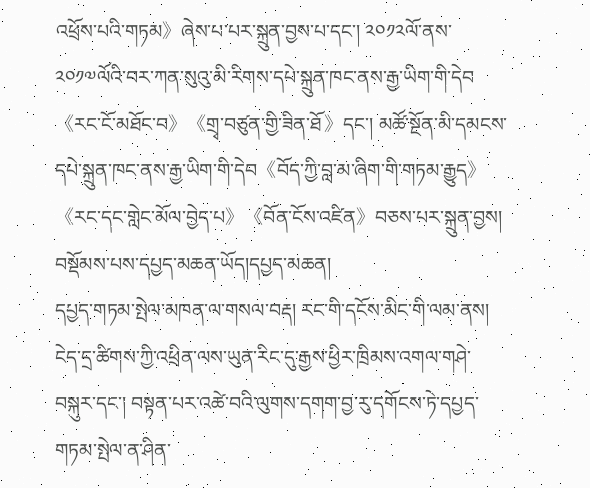འཕྲོས་པའི་གཏམ》ཞེས་པ་པར་སྐྲུན་བྱས་པ་དང་། ༢༠༡༢ལོ་ནས་༢༠༡༧ལོའི་བར་ཀན་སུའུ་མི་རིགས་དཔེ་སྐྲུན་ཁང་ནས་རྒྱ་ཡིག་གི་དེབ《རང་ངོ་མཐོང་བ》《གྲྭ་བཙུན་གྱི་ཟིན་ཐོ》དང་། མཚོ་སྔོན་མི་དམངས་དཔེ་སྐྲུན་ཁང་ནས་རྒྱ་ཡིག་གི་དེབ《བོད་ཀྱི་བླ་མ་ཞིག་གི་གཏམ་རྒྱུད》《རང་དང་གླེང་མོལ་བྱེད་པ》《བོན་ངོས་འཛིན》བཅས་པར་སྐྲུན་བྱས།
བསྡོམས་པས་དཔྱད་མཆན་ཡོད།དཔྱད་མཆན།
དཔྱད་གཏམ་སྤེལ་མཁན་ལ་གསལ་བརྡ། རང་གི་དངོས་མིང་གི་ལམ་ནས། ངེད་དྲ་ཚིགས་ཀྱི་འཕྲིན་ལས་ཡུན་རིང་དུ་རྒྱས་ཕྱིར་ཁྲིམས་འགལ་གཤེ་བསྐུར་དང་། བསྟན་པར་འཚེ་བའི་ལུགས་དགག་བྱ་རུ་དགོངས་ཏེ་དཔྱད་གཏམ་སྤེལ་ན་ཤིན་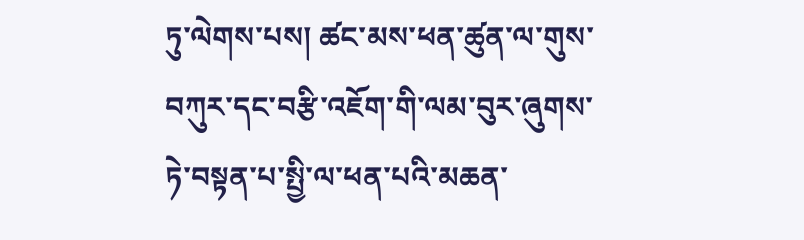ཏུ་ལེགས་པས། ཚང་མས་ཕན་ཚུན་ལ་གུས་བཀུར་དང་བརྩི་འཇོག་གི་ལམ་བུར་ཞུགས་ཏེ་བསྟན་པ་སྤྱི་ལ་ཕན་པའི་མཆན་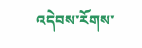འདེབས་རོགས་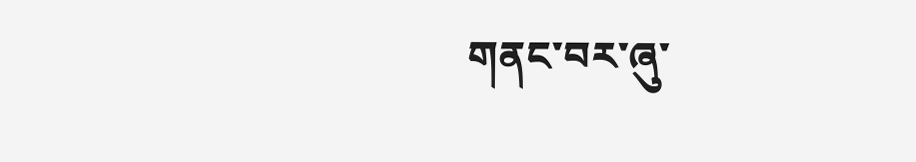གནང་བར་ཞུ་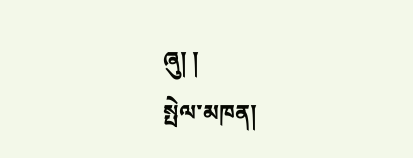ཞུ། །
སྤེལ་མཁན།